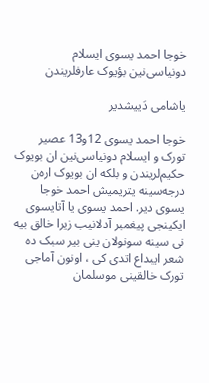خوجا احمد یسوی ایسلام دونیاسی‌نین بؤیوک عارفلریندن

یاشامی دَییشدیر

خوجا احمد یسوی 12و13 عصیر تورک و ایسلام دونیاسی‌نین ان بویوک حکیم‌لریندن و بلکه ان بویوک اره‌ن درجه‌سینه یتریمیش احمد خوجا یسوی دیر. احمد یسوی یا آتایسوی ایکینجی پیغمبر آدلانیب زیرا خالق بیه نی سینه سونولان ینی بیر سبک ده شعر ایبداع اتدی کی ، اونون آماجی تورک خالقینی موسلمان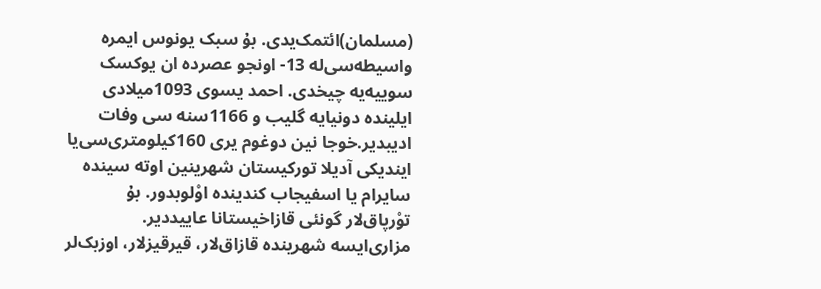(مسلمان)ائتمک‌یدی. بۇ سبک یونوس ایمره واسیطه‌سی‌له 13- اونجو عصرده ان یوکسک سوییه‌یه چیخدی. احمد یسوی 1093میلادی ایلینده دونیایه گلیب و 1166سنه سی وفات ادیبدیر.خوجا نین دوغوم یری 160کیلومتری‌سی‌یا ایندیکی آدیلا تورکیستان شهرینین اوته سینده سایرام یا اسفیجاب کندینده اوْلوبدور. بۇ توْرپاق‌لار گونئی قازاخیستانا عاییددیر. مزاری‌ایسه شهرینده قازاق‌لار، قیرقیزلار، اوزبک‌لر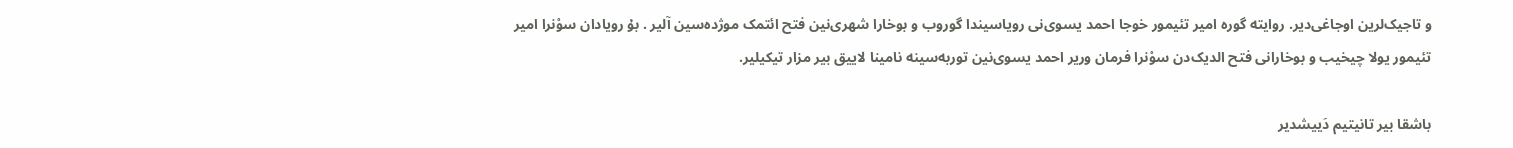و تاجیک‌لرین اوجاغی‌دیر. روایته گوره امیر تئیمور خوجا احمد یسوی‌نی رویاسیندا گوروب و بوخارا شهری‌نین فتح ائتمک موژده‌سین آلیر . بۇ رویادان سوْنرا امیر تئیمور یولا چیخیب و بوخارانی فتح الدیک‌دن سوْنرا فرمان وریر احمد یسوی‌نین توربه‌سینه نامینا لاییق بیر مزار تیکیلیر.

باشقا بیر تانیتیم دَییشدیر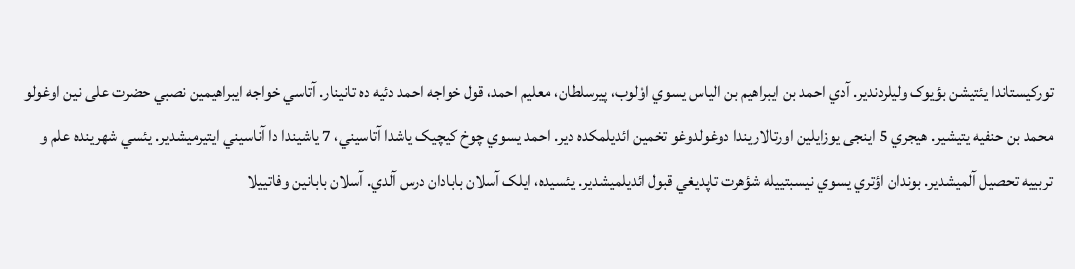تورکيستاندا يئتيشن بؤيوک وليلردندير. آدي احمد بن ايبراهيم بن الياس يسوي اوْلوب، پيرسلطان، معليم احمد، قول خواجه احمد دئيه ده تانينار. آتاسي خواجه ايبراهيمين نصبي حضرت علی نين اوغولو محمد بن حنفيه یتیشیر. هيجري 5 اینجی یوزایلین اورتالاريندا دوغولدوغو تخمين ائديلمکده دير. احمد يسوي چوخ کيچيک ياشدا آتاسيني، 7 ياشيندا دا آناسيني ايتيرميشدير. يئسي شهرينده علم و تربييه تحصيل آلميشدير. بوندان اؤتري يسوي نيسبتييله شؤهرت تاپديغي قبول ائديلميشدير. يئسيده، ایلک آسلان بابادان درس آلدي. آسلان بابانین وفاتييلا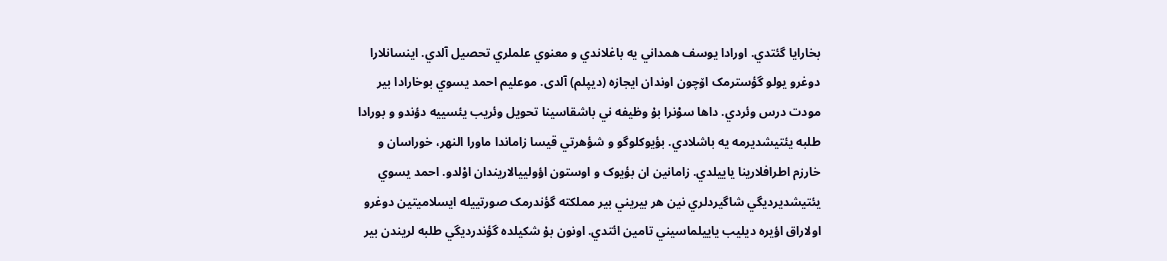بخارايا گئتدي. اورادا يوسف همداني يه باغلاندي و معنوي علملري تحصيل آلدي. اينسانلارا دوغرو يولو گؤسترمک اۆچون اوندان ايجازه (ديپلم) آلدی. موعليم احمد يسوي بوخارادا بير مودت درس وئردي. داها سوْنرا بۇ وظيفه ني باشقاسينا تحويل وئريب يئسييه دؤندو و بورادا طلبه يئتيشديرمه يه باشلادي. بؤيوکلوگو و شؤهرتي قيسا زاماندا ماورا النهر، خوراسان و خارزم اطرافلارينا ياييلدي. زامانين ان بؤيوک و اوستون اؤولييالاريندان اوْلدو. احمد يسوي يئتيشديرديگي شاگيردلري نين هر بيريني بير مملکته گؤندرمک صورتييله ايسلاميتين دوغرو اولاراق اؤيره ديليب ياييلماسيني تامين ائتدي. اونون بۇ شکيلده گؤندرديگي طلبه لريندن بير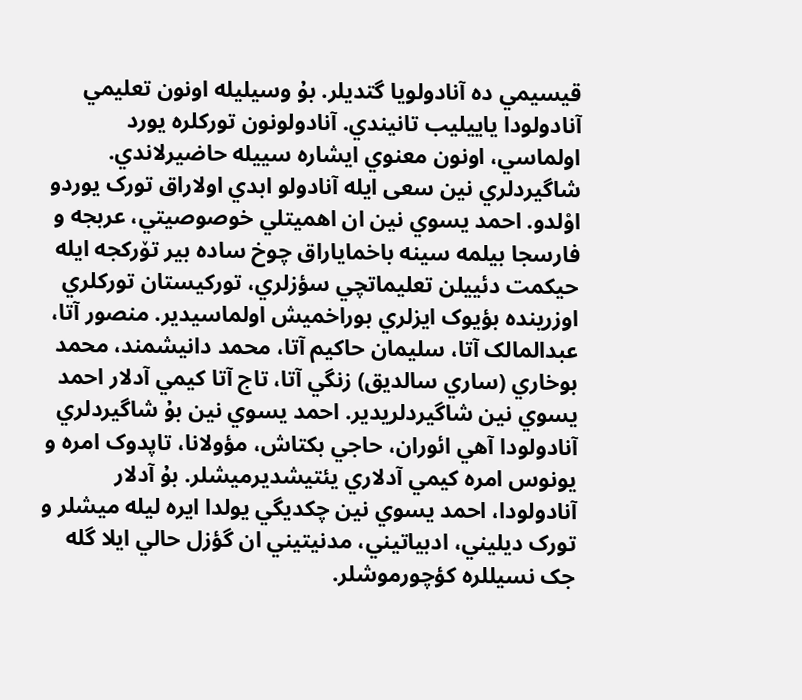قيسيمي ده آنادولويا گتدیلر. بۇ وسيليله اونون تعليمي آنادولودا ياييليب تانيندي. آنادولونون تورکلره يورد اولماسي، اونون معنوي ايشاره سييله حاضيرلاندي. شاگيردلري نين سعی ايله آنادولو ابدي اولاراق تورک يوردو اوْلدو. احمد يسوي نين ان اهميتلي خوصوصيتي، عربجه و فارسجا بيلمه سينه باخماياراق چوخ ساده بير تۆرکجه‌ ايله حيکمت دئييلن تعليماتچي سؤزلري، تورکيستان تورکلري اوزرينده بؤيوک ايزلري بوراخميش اولماسيدير. منصور آتا، عبدالمالک آتا، سليمان حاکيم آتا، محمد دانيشمند، محمد بوخاري (ساري سالديق) زنگي آتا، تاج آتا کيمي آدلار احمد يسوي نين شاگيردلريدير. احمد يسوي نين بۇ شاگيردلري آنادولودا آهي ائوران، حاجي بکتاش، مؤولانا، تاپدوک امره و يونوس امره کيمي آدلاري يئتيشديرميشلر. بۇ آدلار آنادولودا، احمد يسوي نين چکديگي يولدا ايره ليله ميشلر و تورک ديليني، ادبياتيني، مدنيتيني ان گؤزل حالي ايلا گله جک نسيللره کؤچورموشلر.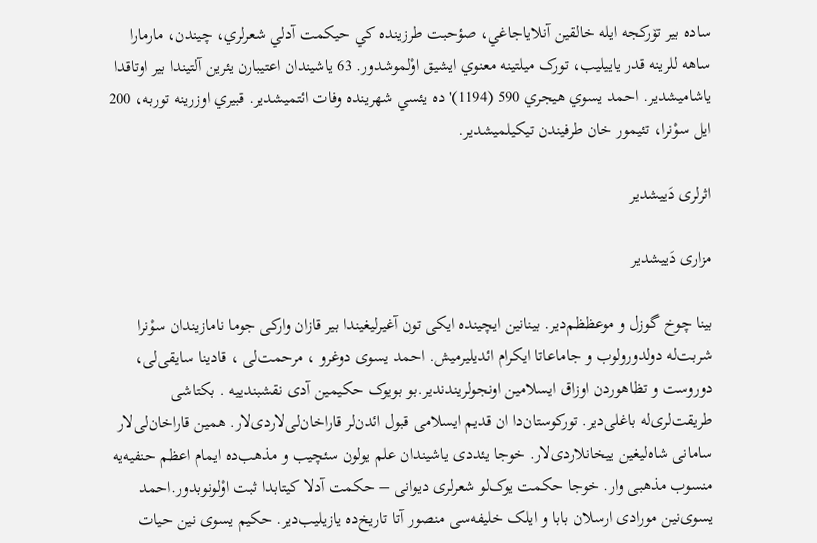ساده بير تۆرکجه‌ ايله خالقين آنلاياجاغي، صؤحبت طرزينده کي حيکمت آدلي شعرلري، چيندن، مارمارا ساهه للرينه قدر ياييليب، تورک ميلتينه معنوي ايشيق اوْلموشدور. 63 ياشيندان اعتيبارن يئرين آلتيندا بير اوتاقدا ياشاميشدير. احمد يسوي هيجري 590 (1194)' ده يئسي شهرينده وفات ائتميشدير. قبيري اوزرينه توربه، 200 ايل سوْنرا، تئيمور خان طرفيندن تيکيلميشدير.

اثرلری دَییشدیر

مزاری دَییشدیر

بینا چوخ گوزل و موعظظم‌دیر. بینانین ایچینده ایکی تون آغیرلیغیندا بیر قازان وارکی جوما نامازیندان سوْنرا شربت‌له دولدورولوب و جاماعاتا ایکرام ائدیلیرمیش. احمد یسوی دوغرو ، مرحمت‌لی ، قادینا سایقی‌لی، دوروست و تظاهوردن اوزاق ایسلامین اونجولریندندیر.بو بویوک حکیمین آدی نقشبندییه . بکتاشی طریقت‌لری‌له باغلی‌دیر. تورکوستان‌دا ان قدیم ایسلامی قبول ائدن‌لر قارا‌خان‌لی‌لاردی‌لار. همین قارا‌خان‌لی‌لار سامانی شاه‌لیغین ییخانلاردی‌لار. خوجا یئددی یاشیندان علم یولون سئچیب و مذهب‌ده ایمام اعظم حنفیه‌یه منسوب مذهبی وار. خوجا حکمت یوک‌لو شعرلری دیوانی – حکمت آدلا کیتابدا ثبت اوْلونوبدور.احمد یسوی‌نین مورادی ارسلان بابا و ایلک خلیفه‌سی منصور آتا تاریخ‌ده یازیلیب‌دیر. حکیم یسوی نین حیات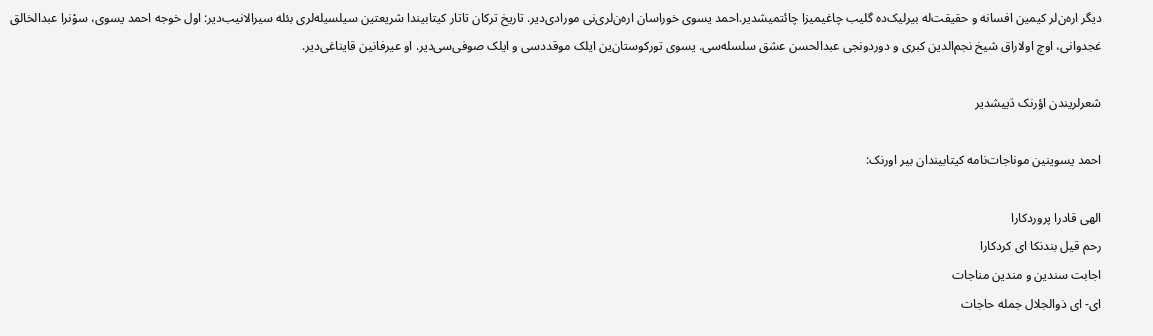دیگر اره‌ن‌لر کیمین افسانه و حقیقت‌له بیرلیک‌ده گلیب چاغیمیزا چائتمیشدیر.احمد یسوی خوراسان اره‌ن‌لری‌نی مورادی‌دیر. تاریخ ترکان تاتار کیتابیندا شریعتین سیلسیله‌لری بئله سیرالانیب‌دیر: اول خوجه احمد یسوی، سوْنرا عبدالخالق غجدوانی، اوچ اولاراق شیخ نجم‌الدین کبری و دوردونجی عبدالحسن عشق سلسله‌سی. یسوی تورکوستان‌ین ایلک موقددسی و ایلک صوفی‌سی‌دیر. او عیرفانین قایناغی‌دیر.

شعرلریندن اؤرنک دَییشدیر

احمد یسوینین موناجات‌نامه کیتابیندان بیر اورنک:

الهی قادرا پروردکارا
رحم قیل بندنکا ای کردکارا
اجابت سندین و مندین مناجات
ای- ای ذوالجلال جمله حاجات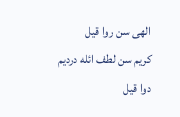الهی سن روا قیل
کریم سن لطف ائله دردیم دوا قیل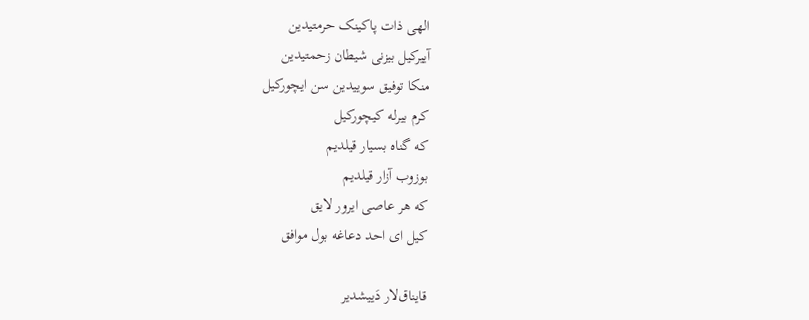الهی ذات پاکینک حرمتیدین
آییرکیل بیزنی شیطان زحمتیدین
منکا توفیق سوییدین سن ایچورکیل
کرم بیرله کیچورکیل
که گناه بسیار قیلدیم
بوزوب آزار قیلدیم
که هر عاصی ایرور لایق
کیل ای احد دعاغه بول موافق

قایناق‌لار دَییشدیر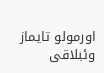اورمولو تایماز وئبلاقی